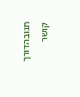תגובהדורך קושר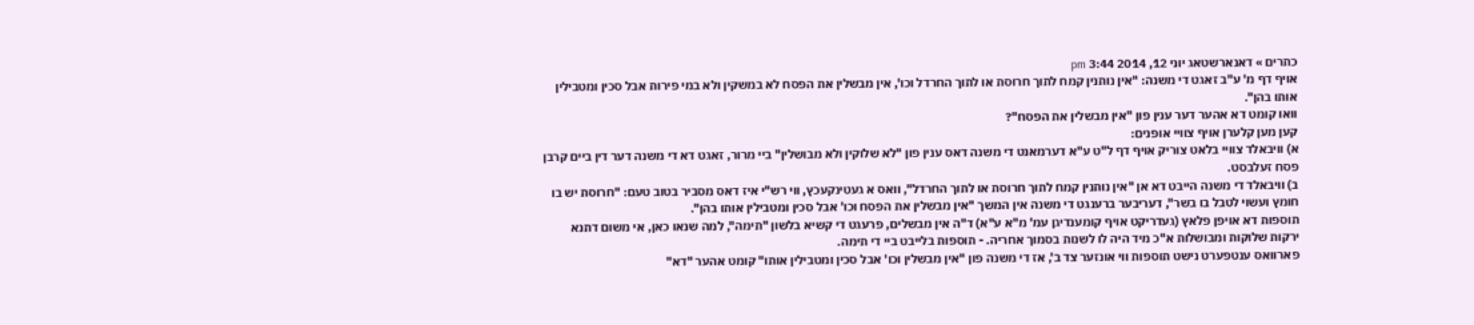כתרים » דאנארשטאג יוני 12, 2014 3:44 pm
אויף דף מ' ע"ב זאגט די משנה: "אין נותנין קמח לתוך חרוסת או לתוך החרדל וכו', אין מבשלין את הפסח לא במשקין ולא במי פירות אבל סכין ומטבילין אותו בהן".
וואו קומט דא אהער דער ענין פון "אין מבשלין את הפסח"?
קען מען קלערן אויף צוויי אופנים:
א) וויבאלד צוויי בלאט צוריק אויף דף ל"ט ע"א דערמאנט די משנה דאס ענין פון "לא שלוקין ולא מבושלין" ביי מרור, זאגט דא די משנה דער דין ביים קרבן פסח זעלבסט.
ב) וויבאלד די משנה הייבט דא אן "אין נותנין קמח לתוך חרוסת או לתוך החרדל", וואס א געטינקעכץ, ווי רש"י איז דאס מסביר בטוב טעם: "חרוסת יש בו חומץ ועשוי לטבל בו בשר", דעריבער ברענגט די משנה אין המשך "אין מבשלין את הפסח וכו' אבל סכין ומטבילין אותו בהן".
תוספות דא אויפן פלאץ (געדריקט אויף קומענדיגן עמ' מ"א ע"א) ד"ה אין מבשלים, פרעגט די קשיא בלשון "תימה", למה שנאו כאן, אי משום דתנא ירקות שלוקות ומבושלות א"כ מיד היה לו לשנות בסמוך אחריה. - תוספות בלייבט ביי די תימה.
פארוואס ענטפערט נישט תוספות ווי אונזער צד ב', אז די משנה פון "אין מבשלין וכו' אבל סכין ומטבילין אותו" קומט אהער "דא"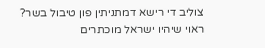צוליב די רישא דמתניתין פון טיבול בשר?
ראוי שיהיו ישראל מוכתרים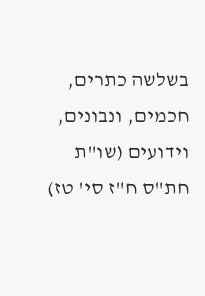בשלשה כתרים, חכמים, ונבונים, וידועים (שו"ת חת"ס ח"ז סי' טז)